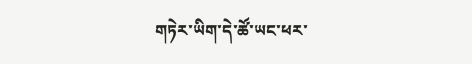གཏེར་ཡིག་དེ་ཚོ་ཡང་ཕར་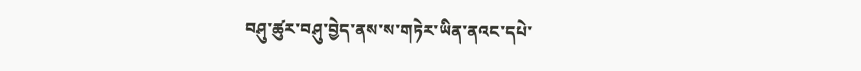བཤུ་ཚུར་བཤུ་བྱེད་ནས་ས་གཏེར་ཡིན་ནའང་དཔེ་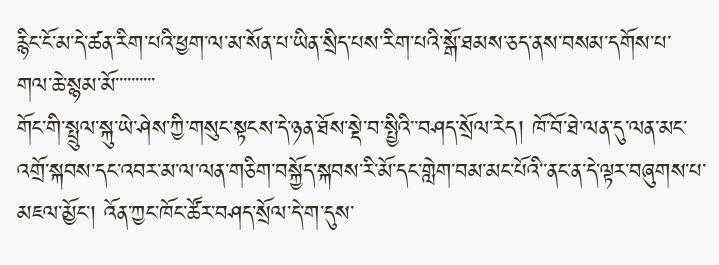རྙིང་ངོ་མ་དེ་ཚན་རིག་པའི་ཕྱག་ལ་མ་སོན་པ་ཡིན་སྲིད་པས་རིག་པའི་སྒོ་ཐམས་ཅད་ནས་བསམ་དགོས་པ་གལ་ཆེ་སྙམ་མོ་་་་་་་་་་
གོང་གི་སྤྲུལ་སྐུ་ཡེ་ཤེས་ཀྱི་གསུང་སྟངས་དེ་ཉན་ཐོས་སྡེ་བ་སྤྱིའི་་བཤད་སྲོལ་རེད། ཁོ་བོ་ཐེ་ལན་དུ་ལན་མང་འགྲོ་སྐབས་དང་འབར་མ་ལ་ལན་གཅིག་བསྐྱོད་སྐབས་རི་མོ་དང་གླེག་བམ་མང་པོའི་་ནང་ན་དེ་ལྟར་བཞུགས་པ་མཇལ་མྱོང་། འོན་ཀྱང་ཁོང་ཚོར་བཤད་སྲོལ་དེ་ག་དུས་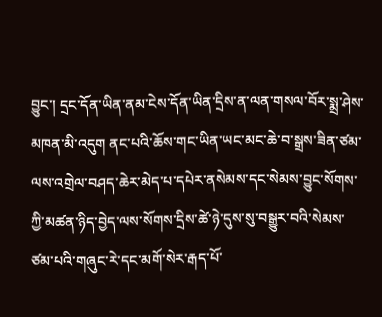བྱུང་། དྲང་དོན་ཡིན་ནམ་ངེས་དོན་ཡིན་དྲིས་ན་ལན་གསལ་བོར་སྨྲ་ཤེས་མཁན་མི་འདུག ནང་པའི་ཆོས་གང་ཡིན་ཡང་མང་ཆེ་བ་སྒྲས་ཟིན་ཙམ་ལས་འགྲེལ་བཤད་ཆེར་མེད་པ་དཔེར་ནསེམས་དང་སེམས་བྱུང་སོགས་ཀྱི་མཚན་ཉིད་བྱེད་ལས་སོགས་དྲིས་ཚེ་ཉེ་དུས་སུ་བསྒྱུར་བའི་སེམས་ཙམ་པའི་གཞུང་རེ་དང་མགོ་སེར་རྒད་པོ་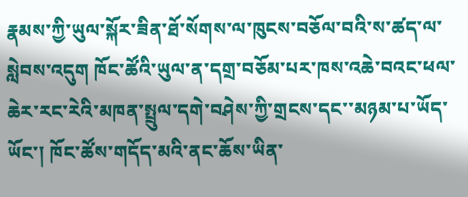རྣམས་ཀྱི་ཡུལ་སྐོར་ཟིན་ཐོ་སོགས་ལ་ཁུངས་བཅོལ་བའི་ས་ཚད་ལ་སླེབས་འདུག ཁོང་ཚོའི་ཡུལ་ན་དགྲ་བཅོམ་པར་ཁས་འཆེ་བའང་ཕལ་ཆེར་རང་རེའི་མཁན་སྤྲུལ་དགེ་བཤེས་ཀྱི་གྲངས་དང་་མཉམ་པ་ཡོད་ཡོང་། ཁོང་ཚོས་གདོད་མའི་ནང་ཆོས་ཡིན་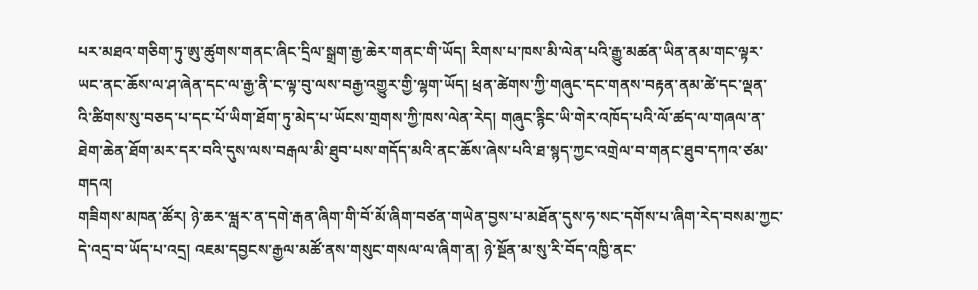པར་མཐའ་གཅིག་ཏུ་ཨུ་ཚུགས་གནང་ཞིང་དྲིལ་སྒྲག་རྒྱ་ཆེར་གནང་གི་ཡོད། རིགས་པ་ཁས་མི་ལེན་པའི་རྒྱུ་མཚན་ཡིན་ནམ་གང་ལྟར་ཡང་ནང་ཆོས་ལ་ཤ་ཞེན་དང་ལ་རྒྱ་ནི་ང་ལྟ་བུ་ལས་བརྒྱ་འགྱུར་གྱི་ལྷག་ཡོད། ཕྲན་ཚེགས་ཀྱི་གཞུང་དང་གནས་བརྟན་ནམ་ཚེ་དང་ལྡན་འི་ཚིགས་སུ་བཅད་པ་དང་པོ་ཡིག་ཐོག་ཏུ་མེད་པ་ཡོངས་གྲགས་ཀྱི་ཁས་ལེན་རེད། གཞུང་རྙིང་ཡི་གེར་འཁོད་པའི་ལོ་ཚད་ལ་གཞལ་ན་ཐེག་ཆེན་ཐོག་མར་དར་བའི་དུས་ལས་བརྒལ་མི་ཐུབ་པས་གདོད་མའི་ནང་ཆོས་ཞེས་པའི་ཐ་སྙད་ཀྱང་འགྲེལ་བ་གནང་ཐུབ་དཀའ་ཙམ་གདའ།
གཟིགས་མཁན་ཚོར། ཉེ་ཆར་ཝླར་ན་དགེ་རྒན་ཞིག་གི་བོ་མོ་ཞིག་བཙན་གཡེན་བྱས་པ་མཐོན་དུས་ཧ་སང་དགོས་པ་ཞིག་རེད་བསམ་ཀྱང་དེ་འདྲ་བ་ཡོད་པ་འདྲ། འཇམ་དབྱངས་རྒྱལ་མཚོ་ནས་གསུང་གསལ་ལ་ཞིག་ན། ཉེ་སྔོན་མ་སུ་རི་བོད་འཁྱི་ནང་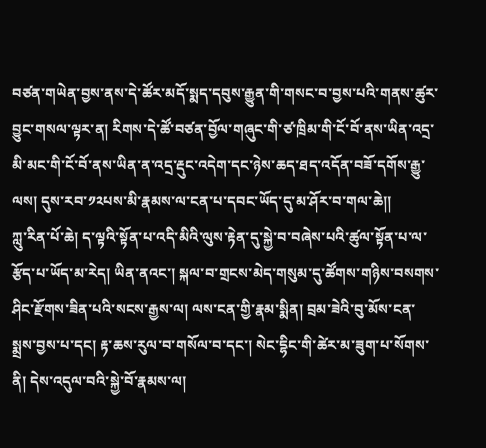བཙན་གཡེན་བྱས་ནས་དེ་ཚོར་མདོ་སྨད་དབུས་རྒྱུན་གི་གསང་བ་བྱས་པའི་གནས་ཚུར་བྱུང་གསལ་ལྟར་ན། རིགས་དེ་ཚོ་བཙན་བྱོལ་གཞུང་གི་ཙ་ཁྲིམ་གི་ངོ་བོ་ནས་ཡིན་འདྲ་མི་མང་གི་ངོ་བོ་ནས་ཡིན་ན་འདྲ་རྡུང་འདེག་དང་ཉེས་ཆད་ཐད་འདོན་བཟོ་དགོས་རྒྱུ་ལས། དུས་རབ་༡༢པས་མི་རྣམས་ལ་ངན་པ་དབང་ཡོད་དུ་མ་ཤོར་བ་གལ་ཆེ།།
ཀླུ་རིན་པོ་ཆེ། ད་ལྟའི་སྟོན་པ་འདི་མིའི་ལུས་རྟེན་དུ་སྐྱེ་བ་བཞེས་པའི་ཚུལ་སྟོན་པ་ལ་རྩོད་པ་ཡོད་མ་རེད། ཡིན་ནའང་། སྐལ་བ་གྲངས་མེད་གསུམ་དུ་ཚོགས་གཉིས་བསགས་ཤིང་རྫོགས་ཟིན་པའི་སངས་རྒྱས་ལ། ལས་ངན་གྱི་རྣམ་སྨིན། བྲམ་ཟེའི་བུ་མོས་ངན་སྨྲས་བྱས་པ་དང། རྟ་ཆས་རུལ་བ་གསོལ་བ་དང་། སེང་དྷིང་གི་ཚེར་མ་ཟུག་པ་སོགས་ནི། དེས་འདུལ་བའི་སྐྱེ་བོ་རྣམས་ལ།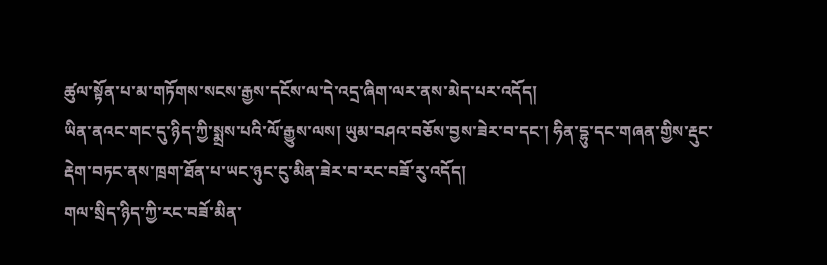ཚུལ་སྟོན་པ་མ་གཏོགས་སངས་རྒྱས་དངོས་ལ་དེ་འདྲ་ཞིག་ལར་ནས་མེད་པར་འདོད།
ཡིན་ནའང་གང་དུ་ཉིད་ཀྱི་སྨྲས་པའི་ལོ་རྒྱུས་ལས། ཡུམ་བཤའ་བཅོས་བྱས་ཟེར་བ་དང་། ཧིན་དྷུ་དང་གཞན་གྱིས་རྡུང་རྡེག་བཏང་ནས་ཁྲག་ཐོན་པ་ཡང་ཉུང་ངུ་མིན་ཟེར་བ་རང་བཟོ་རུ་འདོད།
གལ་སྲིད་ཉིད་ཀྱི་རང་བཟོ་མིན་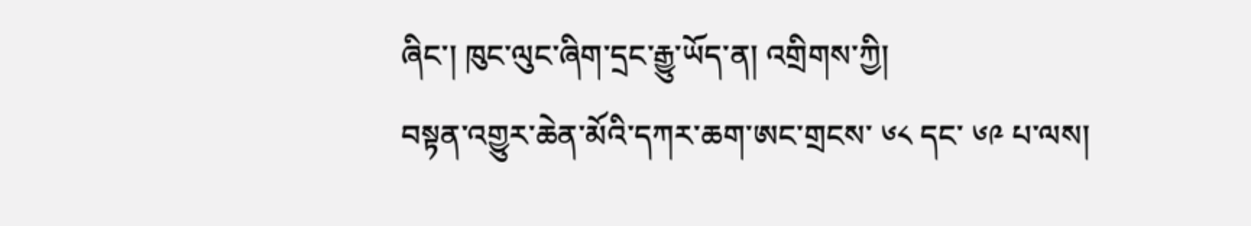ཞིང་། ཁུང་ལུང་ཞིག་དྲང་རྒྱུ་ཡོད་ན། འགྲིགས་ཀྱི།
བསྟན་འགྱུར་ཆེན་མོའི་དཀར་ཆག་ཨང་གྲངས་ ༦༨ དང་ ༦༩ པ་ལས།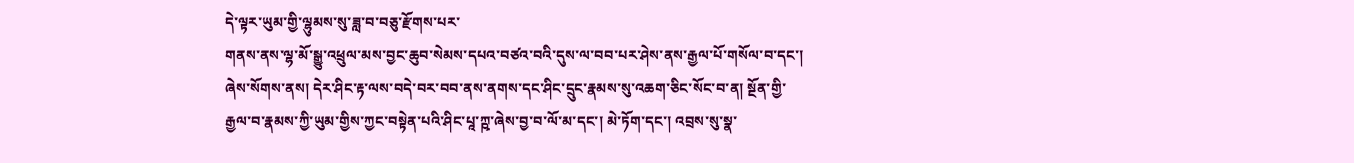དེ་ལྟར་ཡུམ་གྱི་ལྷུམས་སུ་ཟླ་བ་བཅུ་རྫོགས་པར་
གནས་ནས་ལྷ་མོ་སྒྱུ་འཕྲུལ་མས་བྱང་ཆུབ་སེམས་དཔའ་བཙའ་བའི་དུས་ལ་བབ་པར་ཤེས་ནས་རྒྱལ་པོ་གསོལ་བ་དང་།
ཞེས་སོགས་ནས། དེར་ཤིང་རྟ་ལས་བདེ་བར་བབ་ནས་ནགས་དང་ཤིང་དྲུང་རྣམས་སུ་འཆག་ཅིང་སོང་བ་ན། སྔོན་གྱི་
རྒྱལ་བ་རྣམས་ཀྱི་ཡུམ་གྱིས་ཀྱང་བསྟེན་པའི་ཤིང་པཱ་ཀྵ་ཞེས་བྱ་བ་ལོ་མ་དང་། མེ་ཏོག་དང་། འབྲས་སུ་སྣ་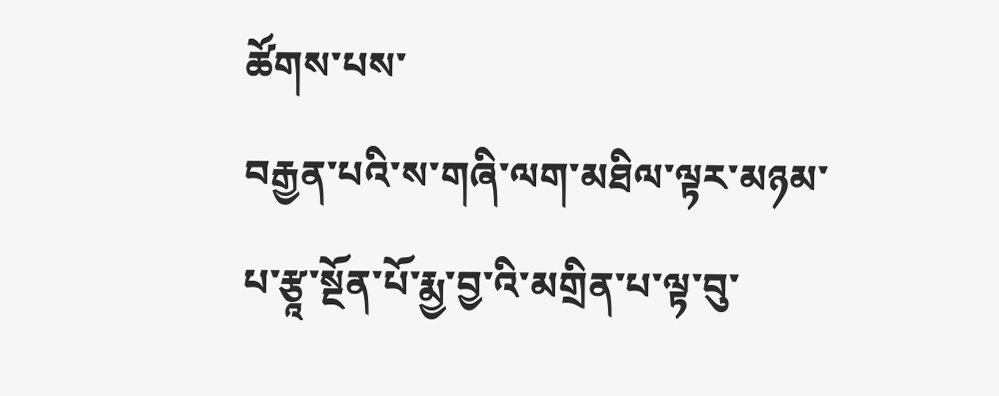ཚོགས་པས་
བརྒྱན་པའི་ས་གཞི་ལག་མཐིལ་ལྟར་མཉམ་པ་རྩཱ་སྔོན་པོ་རྨྱ་བྱ་འི་མགྲིན་པ་ལྟ་བུ་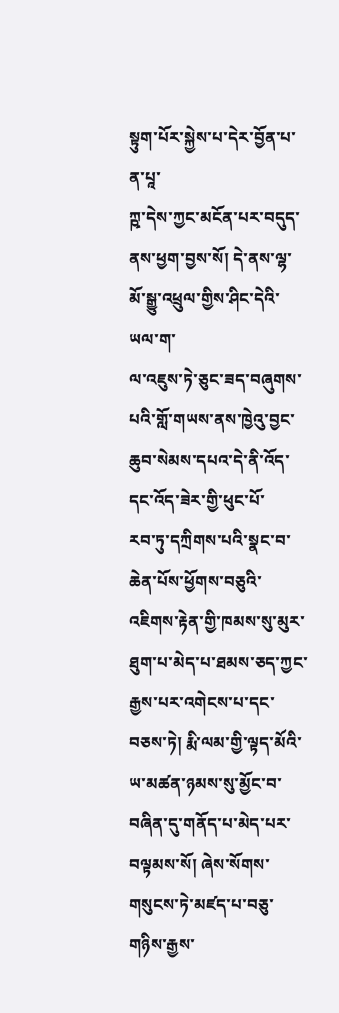སྟུག་པོར་སྐྱེས་པ་དེར་བྱོན་པ་ན་པཱ་
ཀྵ་དེས་ཀྱང་མངོན་པར་བདུད་ནས་ཕྱག་བྱས་སོ། དེ་ནས་ལྷ་མོ་སྒྱུ་འཕྲུལ་གྱིས་ཤིང་དེའི་ཡལ་ག་
ལ་འཇུས་ཏེ་ཅུང་ཟད་བཞུགས་པའི་གློ་གཡས་ནས་ཁྱེའུ་བྱང་ཆུབ་སེམས་དཔའ་དེ་ནི་འོད་དང་འོད་ཟེར་གྱི་ཕུང་པོ་
རབ་ཏུ་དཀྲིགས་པའི་སྣང་བ་ཆེན་པོས་ཕྱོགས་བཅུའི་འཇིགས་རྟེན་གྱི་ཁམས་སུ་མུར་ཐུག་པ་མེད་པ་ཐམས་ཅད་ཀྱང་
རྒྱས་པར་འགེངས་པ་དང་བཅས་ཏེ། རྨི་ལམ་གྱི་ལྟད་མོའི་ཡ་མཚན་ཉམས་སུ་མྱོང་བ་བཞིན་དུ་གནོད་པ་མེད་པར་
བལྟམས་སོ། ཞེས་སོགས་གསུངས་ཏེ་མཛད་པ་བཅུ་གཉིས་རྒྱས་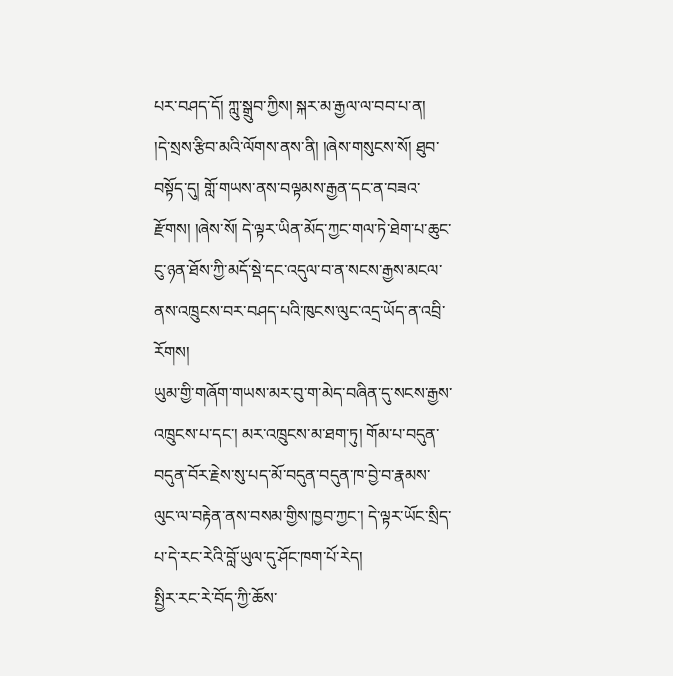པར་བཤད་དོ། ཀླུ་སྒྲུབ་ཀྱིས། སྐར་མ་རྒྱལ་ལ་བབ་པ་ན།
།དེ་སྲས་རྩིབ་མའི་ལོགས་ནས་ནི། །ཞེས་གསུངས་སོ། ཐུབ་བསྟོད་དུ། གློ་གཡས་ནས་བལྟམས་རྒྱན་དང་ན་བཟའ་
རྫོགས། །ཞེས་སོ། དེ་ལྟར་ཡིན་མོད་ཀྱང་གལ་ཏེ་ཐེག་པ་ཆུང་ངུ་ཉན་ཐོས་ཀྱི་མདོ་སྡེ་དང་འདུལ་བ་ན་སངས་རྒྱས་མངལ་
ནས་འཁྲུངས་བར་བཤད་པའི་ཁུངས་ལུང་འདྲ་ཡོད་ན་འབྲི་རོགས།
ཡུམ་གྱི་གཞོག་གཡས་མར་བུ་ག་མེད་བཞིན་དུ་སངས་རྒྱས་འཁྲུངས་པ་དང་། མར་འཁྲུངས་མ་ཐག་ཏུ། གོམ་པ་བདུན་བདུན་བོར་རྗེས་སུ་པད་མོ་བདུན་བདུན་ཁ་བྱེ་བ་རྣམས་ལུང་ལ་བརྟེན་ནས་བསམ་གྱིས་ཁྱབ་ཀྱང་། དེ་ལྟར་ཡོང་སྲིད་པ་དེ་རང་རེའི་བློ་ཡུལ་དུ་ཤོང་ཁག་པོ་རེད།
སྤྱིར་རང་རེ་བོད་ཀྱི་ཆོས་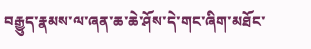བརྒྱུད་རྣམས་ལ་ཞན་ཆ་ཆེ་ཤོས་དེ་གང་ཞིག་མཐོང་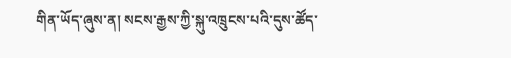གིན་ཡོད་ཞུས་ན། སངས་རྒྱས་ཀྱི་སྐུ་འཁྲུངས་པའི་དུས་ཚོད་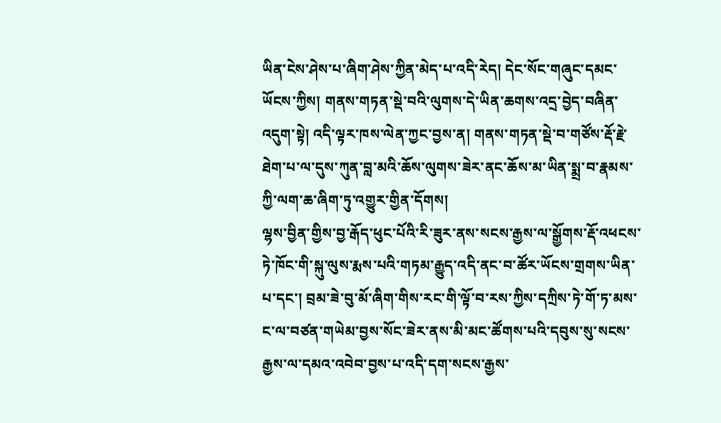ཡིན་ངེས་ཤེས་པ་ཞིག་ཤེས་ཀྱིན་མེད་པ་འདི་རེད། དེང་སོང་གཞུང་དམང་ཡོངས་ཀྱིས། གནས་གཏན་སྡེ་བའི་ལུགས་དེ་ཡིན་ཆགས་འདྲ་བྱེད་བཞིན་འདུག་སྟེ། འདི་ལྟར་ཁས་ལེན་ཀྱང་བྱས་ན། གནས་གཏན་སྡེ་བ་གཙོས་རྡོ་རྗེ་ཐེག་པ་ལ་དུས་ཀུན་བླ་མའི་ཆོས་ལུགས་ཟེར་ནང་ཆོས་མ་ཡིན་སྨྲ་བ་རྣམས་ཀྱི་ལག་ཆ་ཞིག་ཏུ་འགྱུར་གྱིན་དོགས།
ལྷས་བྱིན་གྱིས་བྱ་རྒོད་ཕུང་པོའི་རི་ཟུར་ནས་སངས་རྒྱས་ལ་སྒྱོགས་རྡོ་འཕངས་ཏེ་ཁོང་གི་སྐུ་ལུས་རྨས་པའི་གཏམ་རྒྱུད་འདི་ནང་བ་ཚོར་ཡོངས་གྲགས་ཡིན་པ་དང་། བྲམ་ཟེ་བུ་མོ་ཞིག་གིས་རང་གི་ལྟོ་བ་རས་ཀྱིས་དཀྲིས་ཏེ་གོ་ཏ་མས་ང་ལ་བཙན་གཡེམ་བྱས་སོང་ཟེར་ནས་མི་མང་ཚོགས་པའི་དབུས་སུ་སངས་རྒྱས་ལ་དམའ་འབེབ་བྱས་པ་འདི་དག་སངས་རྒྱས་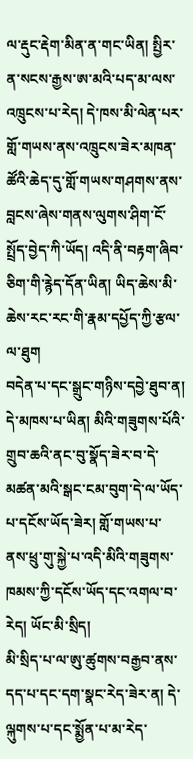ལ་རྡུང་རྡེག་མིན་ན་གང་ཡིན། སྤྱིར་ན་སངས་རྒྱས་ཨ་མའི་པད་མ་ལས་འཁྲུངས་པ་རེད། དེ་ཁས་མི་ལེན་པར་གློ་གཡས་ནས་འཁྲུངས་ཟེར་མཁན་ཚོའི་ཆེད་དུ་གློ་གཡས་གཤགས་ནས་བླངས་ཞེས་གནས་ལུགས་ཤིག་ངོ་སྤྲོད་བྱེད་ཀི་ཡོད། འདི་ནི་བརྟག་ཞིབ་ཅིག་གི་རྙེད་དོན་ཡིན། ཡིད་ཆེས་མི་ཆེས་རང་རང་གི་རྣམ་དཔྱོད་ཀྱི་རྩལ་ལ་ཐུག
བདེན་པ་དང་སྒྲུང་གཉིས་དབྱེ་ཐུབ་ན། དེ་མཁས་པ་ཡིན། མིའི་གཟུགས་པོའི་གྲུབ་ཆའི་ནང་བུ་སྣོད་ཟེར་བ་དེ་མཚན་མའི་སྒང་ངམ་བུག་དེ་ལ་ཡོད་པ་དངོས་ཡོད་ཟེར། གློ་གཡས་པ་ནས་ཕྲུ་གུ་སྐྱེ་པ་འདི་མིའི་གཟུགས་ཁམས་ཀྱི་དངོས་ཡོད་དང་འགལ་བ་རེད། ཡོང་མི་སྲིད།
མི་སྲིད་པ་ལ་ཨུ་ཚུགས་བརྒྱབ་ནས་དད་པ་དང་དག་སྣང་རེད་ཟེར་ན། དེ་ལྐུགས་པ་དང་སྨྱོན་པ་མ་རེད་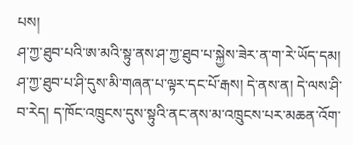པས།
ཤ་ཀྱ་ཐུབ་པའི་ཨ་མའི་སྟུ་ནས་ཤ་ཀྱ་ཐུབ་པ་སྐྱེས་ཟེར་ན་ག་རེ་ཡོད་དམ། ཤ་ཀྱ་ཐུབ་པ་ཤི་དུས་མི་གཞན་པ་ལྟར་དང་པོ་རྒས། དེ་ནས་ན། དེ་ལས་ཤི་བ་རེད། ད་ཁོང་འཁྲུངས་དུས་སྟུའི་ནང་ནས་མ་འཁྲུངས་པར་མཆན་འོག་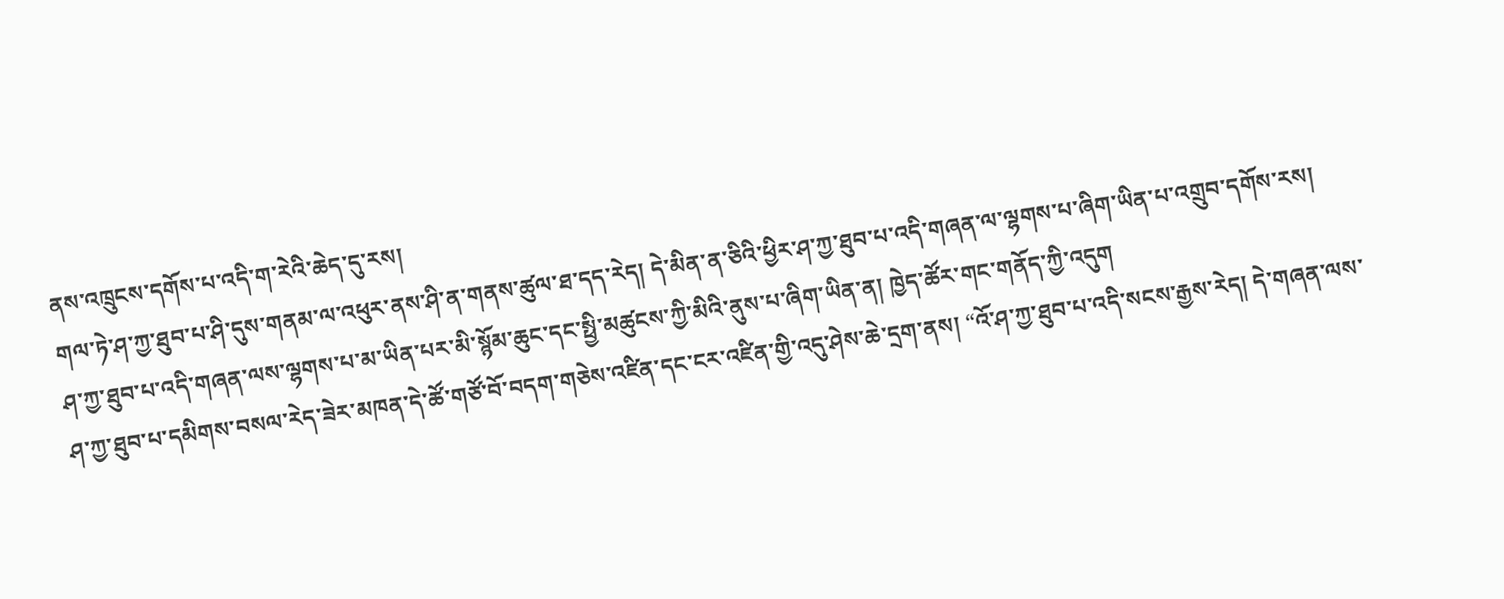ནས་འཁྲུངས་དགོས་པ་འདི་ག་རེའི་ཆེད་དུ་རས།
གལ་ཏེ་ཤ་ཀྱ་ཐུབ་པ་ཤི་དུས་གནམ་ལ་འཕུར་ནས་ཤི་ན་གནས་ཚུལ་ཐ་དད་རེད། དེ་མིན་ན་ཅིའི་ཕྱིར་ཤ་ཀྱ་ཐུབ་པ་འདི་གཞན་ལ་ལྷགས་པ་ཞིག་ཡིན་པ་འགྲུབ་དགོས་རས།
ཤ་ཀྱ་ཐུབ་པ་འདི་གཞན་ལས་ལྷགས་པ་མ་ཡིན་པར་མི་སྙོམ་ཆུང་དང་སྥྱི་མཚུངས་ཀྱི་མིའི་ནུས་པ་ཞིག་ཡིན་ན། ཁྱེད་ཚོར་གང་གནོད་ཀྱི་འདུག
ཤ་ཀྱ་ཐུབ་པ་དམིགས་བསལ་རེད་ཟེར་མཁན་དེ་ཚོ་གཙོ་བོ་བདག་གཅེས་འཛིན་དང་ངར་འཛིན་གྱི་འདུ་ཤེས་ཆེ་དྲག་ནས། “འོ་ཤ་ཀྱ་ཐུབ་པ་འདི་སངས་རྒྱས་རེད། དེ་གཞན་ལས་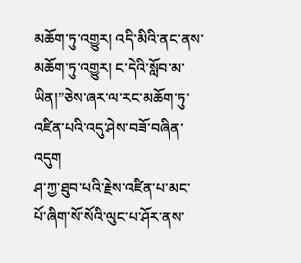མཆོག་ཏུ་འགྱུར། འདི་མིའི་ནང་ནས་མཆོག་ཏུ་འགྱུར། ང་དེའི་སློབ་མ་ཡིན།”ཅེས་ཞར་ལ་རང་མཆོག་ཏུ་འཛིན་པའི་འདུ་ཤེས་བཟོ་བཞིན་འདུག
ཤ་ཀྱ་ཐུབ་པའི་རྗེས་འཛིན་པ་མང་པོ་ཞིག་སོ་སོའི་ལུང་པ་ཤོར་ནས་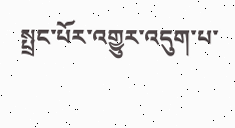སྤྲང་པོར་འགྱུར་འདུག་པ་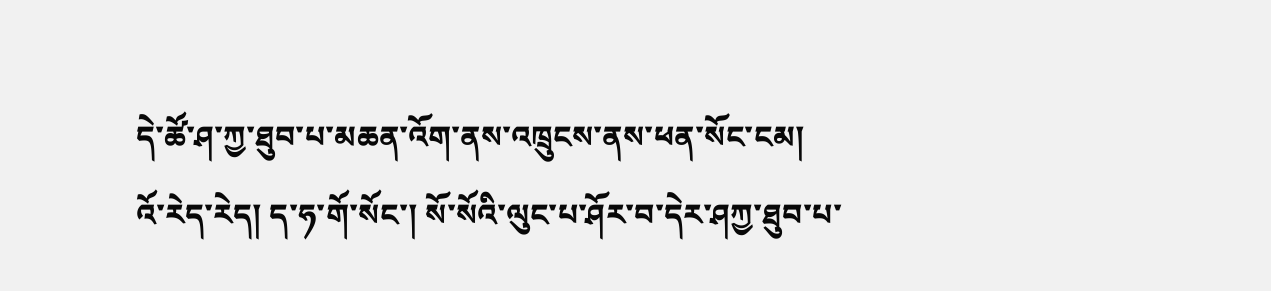དེ་ཚོ་ཤ་ཀྱ་ཐུབ་པ་མཆན་འོག་ནས་འཁྲུངས་ནས་ཕན་སོང་ངམ།
འོ་རེད་རེད། ད་ཧ་གོ་སོང་། སོ་སོའི་ལུང་པ་ཤོར་བ་དེར་ཤཀྱ་ཐུབ་པ་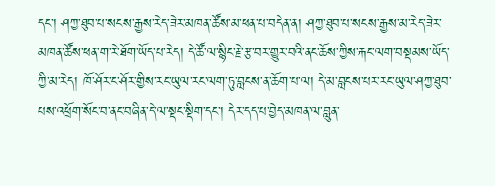དང་། ཤཀྱ་ཐུབ་པ་སངས་རྒྱས་རེད་ཟེར་མཁན་ཚོས་མ་ཕན་པ་བདེན་ན། ཤཀྱ་ཐུབ་པ་སངས་རྒྱས་མ་རེད་ཟེར་མཁན་ཚོས་ཕན་ག་རེ་ཐོག་ཡོད་པ་རེད། དེ་ཚོ་ལ་སྙིང་རྗེ་རྩ་བར་གྱུར་བའི་ནང་ཆོས་ཀྱིས་རྐང་ལག་བསྡམས་ཡོད་ཀྱི་མ་རེད། ཁོ་ཤོར་ང་ཤོར་གྱིས་རང་ཡུལ་རང་ལག་ཏུ་བླངས་ན་ཆོག་པ་ལ། དེ་མ་བླངས་པར་རང་ཡུལ་ཤཀྱ་ཐུབ་པས་འཕྲོག་སོང་བ་ནང་བཞིན་དེ་ལ་སྡང་སྡིག་དང་། དེར་དད་པ་བྱེད་མཁན་ལ་བླུན་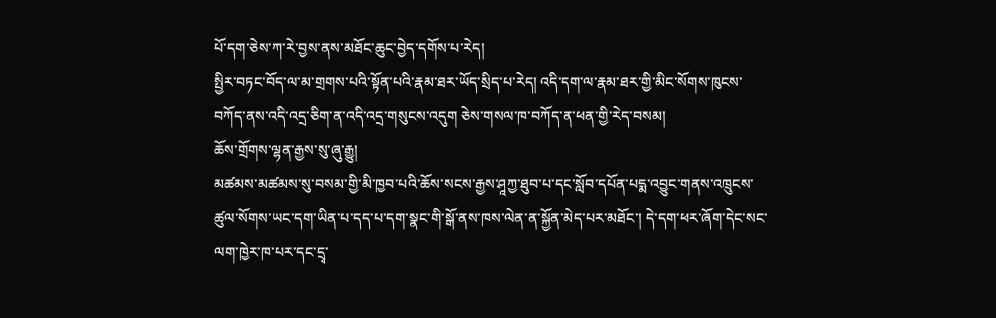པོ་དག་ཅེས་ཀ་རེ་བྱས་ནས་མཐོང་ཆུང་བྱེད་དགོས་པ་རེད།
སྤྱིར་བཏང་བོད་ལ་མ་གྲགས་པའི་སྟོན་པའི་རྣམ་ཐར་ཡོད་སྲིད་པ་རེད། འདི་དག་ལ་རྣམ་ཐར་གྱི་མིང་སོགས་ཁུངས་བཀོད་ནས་འདི་འདྲ་ཅིག་ན་འདི་འདྲ་གསུངས་འདུག ཅེས་གསལ་ཁ་བཀོད་ན་ཕན་གྱི་རེད་བསམ།
ཆོས་གྲོགས་ལྷན་རྒྱས་སུ་ཞུ་རྒྱུ།
མཚམས་མཚམས་སུ་བསམ་གྱི་མི་ཁྱབ་པའི་ཆོས་སངས་རྒྱས་ཤཱཀྱ་ཐུབ་པ་དང་སློབ་དཔོན་པདྨ་འབྱུང་གནས་འཁྲུངས་ཚུལ་སོགས་ཡང་དག་ཡིན་པ་དད་པ་དག་སྣང་གི་སྒོ་ནས་ཁས་ལེན་ན་སྐྱོན་མེད་པར་མཐོང་། དེ་དག་ཕར་ཞོག་དེང་སང་ལག་ཁྱེར་ཁ་པར་དང་དྲྭ་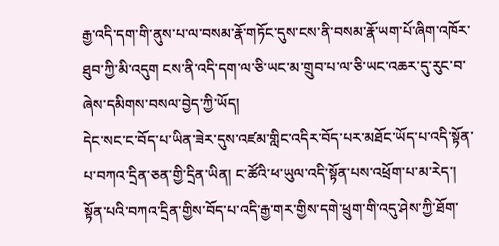རྒྱ་འདི་དག་གི་ནུས་པ་ལ་བསམ་རྣོ་གཏོང་དུས་ངས་ནི་བསམ་རྣོ་ཡག་པོ་ཞིག་འཁོར་ཐུབ་ཀྱི་མི་འདུག ངས་ནི་འདི་དག་ལ་ཅི་ཡང་མ་གྲུབ་པ་ལ་ཅི་ཡང་འཆར་དུ་རུང་བ་ཞེས་དམིགས་བསལ་བྱེད་ཀྱི་ཡོད།
དེང་སང་ང་བོད་པ་ཡིན་ཟེར་དུས་འཛམ་གླིང་འདིར་བོད་པར་མཐོང་ཡོད་པ་འདི་སྟོན་པ་བཀའ་དྲིན་ཅན་གྱི་དྲིན་ཡིན། ང་ཚོའི་ཕ་ཡུལ་འདི་སྟོན་པས་འཕྲོག་པ་མ་རེད་། སྟོན་པའི་བཀའ་དྲིན་གྱིས་བོད་པ་འདི་རྒྱ་གར་གྱིས་དགེ་ཕྲུག་གི་འདུ་ཤེས་ཀྱི་ཐོག་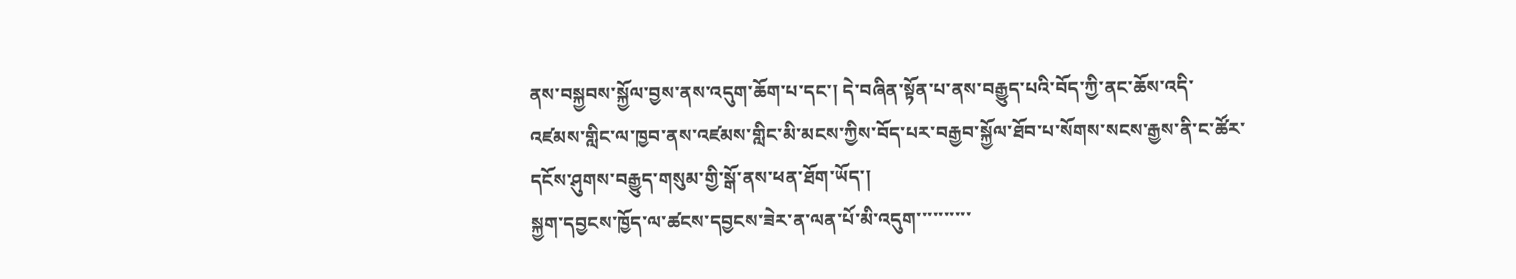ནས་བསྐྱབས་སྐྱོལ་བྱས་ནས་འདུག་ཆོག་པ་དང་། དེ་བཞིན་སྟོན་པ་ནས་བརྒྱུད་པའི་བོད་ཀྱི་ནང་ཆོས་འདི་འཛམས་གླིང་ལ་ཁྱབ་ནས་འཛམས་གླིང་མི་མངས་ཀྱིས་བོད་པར་བརྒྱབ་སྐྱོལ་ཐོབ་པ་སོགས་སངས་རྒྱས་ནི་ང་ཚོར་དངོས་ཤུགས་བརྒྱུད་གསུམ་གྱི་སྒོ་ནས་ཕན་ཐོག་ཡོད་།
སྐྱག་དབྱངས་ཁྱོད་ལ་ཚངས་དབྱངས་ཟེར་ན་ལན་པོ་མི་འདུག་་་་་་་་་་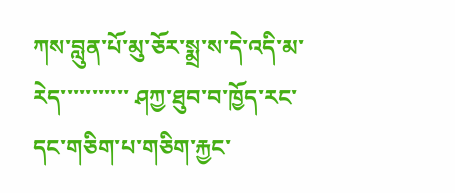ཀས་བླུན་པོ་མུ་ཅོར་སྨྲ་ས་དེ་འདི་མ་རེད་་་་་་་་་་་ ཤཀྱ་ཐུབ་བ་ཁྱོད་རང་དང་གཅིག་པ་གཅིག་རྐྱང་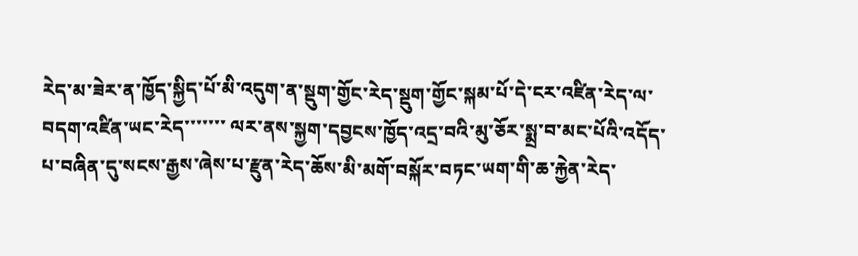རེད་མ་ཟེར་ན་ཁྱོད་སྐྱིད་པོ་མི་འདུག་ན་སྡུག་གྱོང་རེད་སྡུག་གྱོང་སྐམ་པོ་དེ་ངར་འཛིན་རེད་ལ་བདག་འཛིན་ཡང་རེད་་་་་་་ ལར་ནས་སྐྱག་དབྱངས་ཁྱོད་འདྲ་བའི་མུ་ཅོར་སྨྲ་བ་མང་པོའི་འདོད་པ་བཞིན་དུ་སངས་རྒྱས་ཞེས་པ་རྫུན་རེད་ཆོས་མི་མགོ་བསྐོར་བཏང་ཡག་གི་ཆ་རྐྱེན་རེད་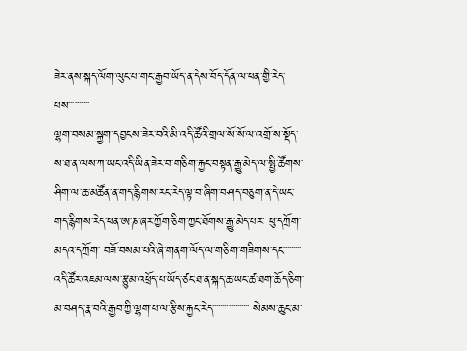ཟེར་ནས་སྐད་ལོག་ལུང་པ་གང་རྒྱབ་ཡོད་ན་དེས་བོད་དོན་ལ་ཕན་གྱི་རེད་པས་་་་་་་་་་
ལྷག་བསམ་སྐྱག་དབྱངས་ཟེར་བའི་མི་འདི་ཚོའི་གྲལ་སོ་སོ་ལ་འགྲོ་ས་སྡོད་ས་ཐ་ན་ལས་ཀ་ཡང་འདི་ཡིན་ཟེར་བ་གཅིག་རྐྱང་བསྟན་རྒྱུ་མེད་ལ་སྤྱི་ཚོགས་ཤིག་ལ་ཆ་མཚོན་ན་གད་རྙིགས་རང་རེད་ལྟ་བ་ཞིག་བཤད་བཅུག་ན་དེ་ཡང་གད་རྙིགས་རེད་ཕན་ཨ་ཎ་ཞར་ཀྱོག་ཅིག་ཀྱང་ཐོགས་རྒྱུ་མེད་པར་ ཕུ་དཀྲོག་མདའ་དཀྲོག་ བཟོ་བསམ་པའི་ཞེ་གནག་ལོད་ལ་གཅིག་གཟིགས་དང་་་་་་་་་ འདི་ཚོར་འཇམ་ལས་རྩུམ་འཕྲོད་པ་ཡོད་ཙང་ཐ་ན་སྐད་ཆ་ཡང་ཚ་ཐག་ཆོད་ཅིག་མ་བཤད་རྣ་བའི་རྒྱབ་ཀྱི་ལྷག་པ་ལ་རྩིས་རྐྱང་རེད་་་་་་་་་་་་་་་་་་ སེམས་ཆུང་མ་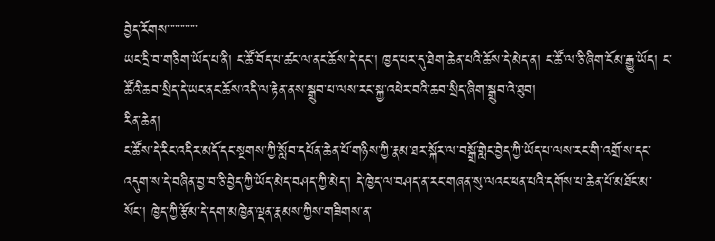བྱེད་རོགས་་་་་་་་་་་་
ཡང་དྲི་བ་གཅིག་ཡོད་པ་ནི། ང་ཚོ་བོད་པ་ཚང་ལ་ནང་ཆོས་དེ་དང་། ཁྱད་པར་དུ་ཐེག་ཆེན་པའི་ཆོས་དེ་མེད་ན། ང་ཚོ་ལ་ཅི་ཞིག་ངོམ་རྒྱུ་ཡོད། ང་ཚོའི་ཆབ་སྲིད་དེ་ཡང་ནང་ཆོས་འདི་ལ་རྟེན་ནས་སྒྲུབ་པ་ལས་རང་སྐྱ་འཕེར་བའི་ཆབ་སྲིད་ཞིག་སྒྲུབ་འེ་ཐུབ།
རིན་ཆེན།
ང་ཚོས་དེ་རིང་འདིར་མདོ་དང་སྔགས་ཀྱི་སློབ་དཔོན་ཆེན་པོ་གཉིས་ཀྱི་རྣམ་ཐར་སྐོར་ལ་བསྒྲོ་གླེང་བྱེད་ཀྱི་ཡོད་པ་ལས་རང་གི་འགྲོ་ས་དང་འདུག་ས་དེ་བཞིན་བྱ་བ་ཅི་བྱེད་ཀྱི་ཡོད་མེད་བཤད་ཀྱི་མེད་། དེ་ཁྱེད་ལ་བཤད་ན་རང་གཞན་སུ་ལའང་ཕན་པའི་དགོས་པ་ཆེན་པོ་མཐོང་མ་སོང་། ཁྱེད་ཀྱི་རྩོམ་དེ་དག་མཁྱེན་ལྡན་རྣམས་ཀྱིས་གཟིགས་ན་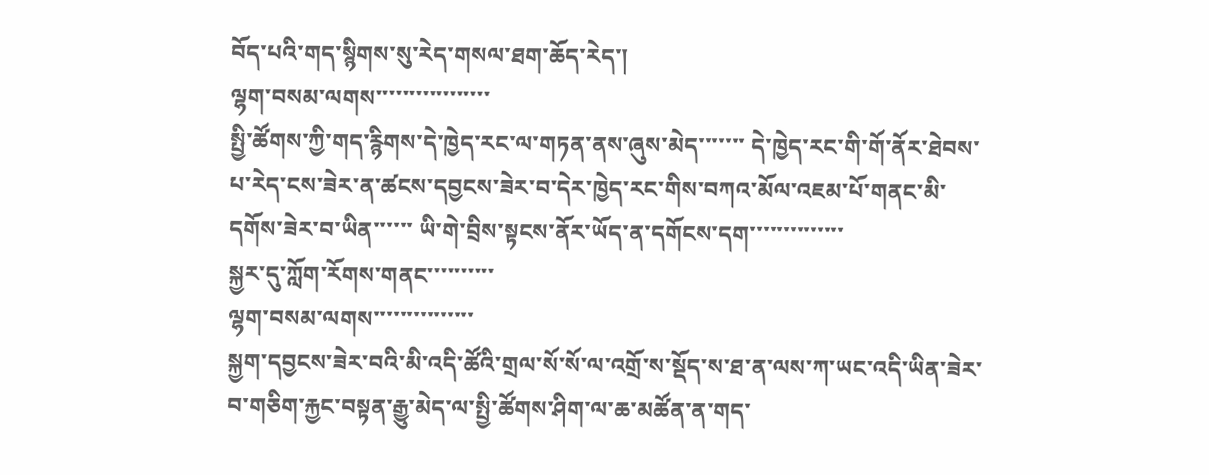བོད་པའི་གད་སྙིགས་སུ་རེད་གསལ་ཐག་ཆོད་རེད་།
ལྷག་བསམ་ལགས་་་་་་་་་་་་་་་་་
སྤྱི་ཚོགས་ཀྱི་གད་རྙིགས་དེ་ཁྱེད་རང་ལ་གཏན་ནས་ཞུས་མེད་་་་་་་ དེ་ཁྱེད་རང་གི་གོ་ནོར་ཐེབས་པ་རེད་ངས་ཟེར་ན་ཚངས་དབྱངས་ཟེར་བ་དེར་ཁྱེད་རང་གིས་བཀའ་མོལ་འཇམ་པོ་གནང་མི་དགོས་ཟེར་བ་ཡིན་་་་་་ ཡི་གེ་བྲིས་སྟངས་ནོར་ཡོད་ན་དགོངས་དག་་་་་་་་་་་་་་
སྐྱར་དུ་ཀློག་རོགས་གནང་་་་་་་་་་
ལྷག་བསམ་ལགས་་་་་་་་་་་་་་་
སྐྱག་དབྱངས་ཟེར་བའི་མི་འདི་ཚོའི་གྲལ་སོ་སོ་ལ་འགྲོ་ས་སྡོད་ས་ཐ་ན་ལས་ཀ་ཡང་འདི་ཡིན་ཟེར་བ་གཅིག་རྐྱང་བསྟན་རྒྱུ་མེད་ལ་སྤྱི་ཚོགས་ཤིག་ལ་ཆ་མཚོན་ན་གད་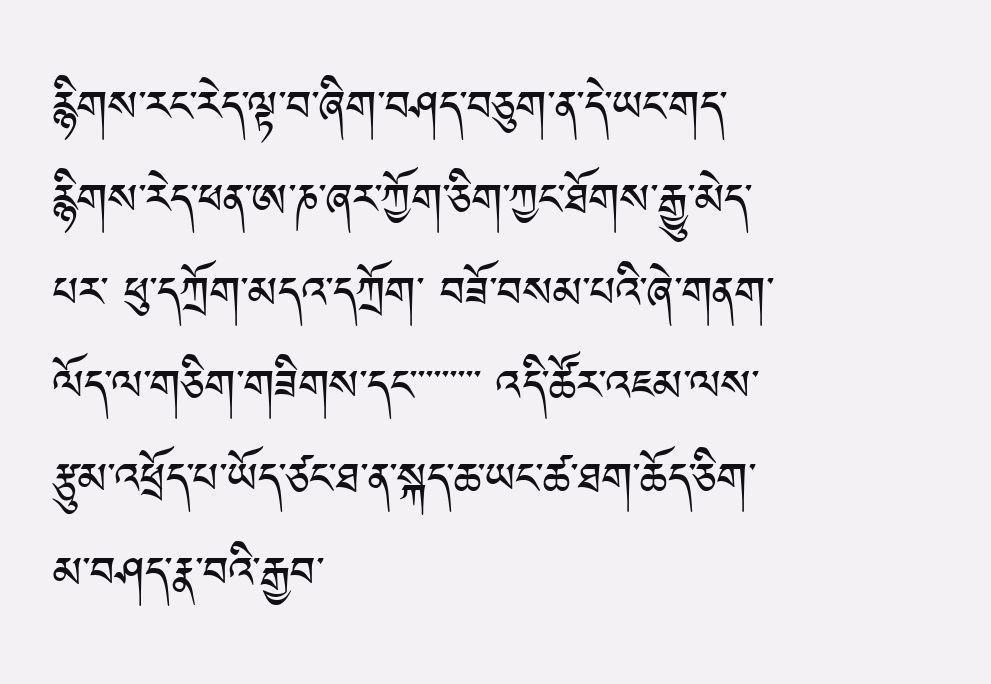རྙིགས་རང་རེད་ལྟ་བ་ཞིག་བཤད་བཅུག་ན་དེ་ཡང་གད་རྙིགས་རེད་ཕན་ཨ་ཎ་ཞར་ཀྱོག་ཅིག་ཀྱང་ཐོགས་རྒྱུ་མེད་པར་ ཕུ་དཀྲོག་མདའ་དཀྲོག་ བཟོ་བསམ་པའི་ཞེ་གནག་ལོད་ལ་གཅིག་གཟིགས་དང་་་་་་་་་ འདི་ཚོར་འཇམ་ལས་རྩུམ་འཕྲོད་པ་ཡོད་ཙང་ཐ་ན་སྐད་ཆ་ཡང་ཚ་ཐག་ཆོད་ཅིག་མ་བཤད་རྣ་བའི་རྒྱབ་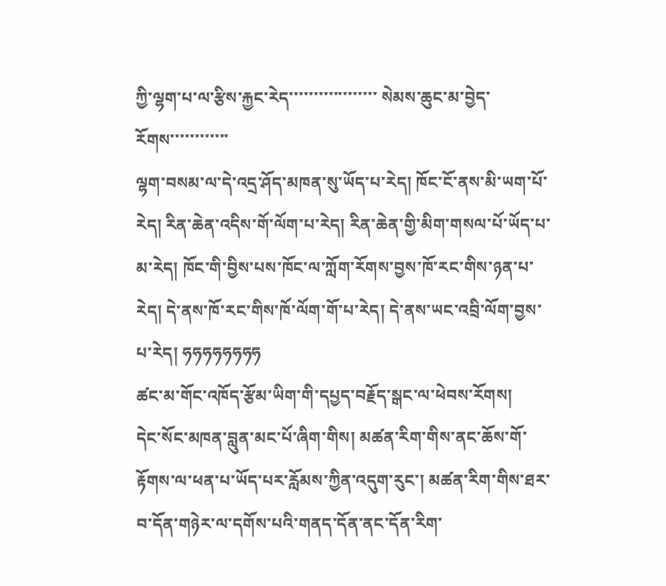ཀྱི་ལྷག་པ་ལ་རྩིས་རྐྱང་རེད་་་་་་་་་་་་་་་་་་ སེམས་ཆུང་མ་བྱེད་རོགས་་་་་་་་་་་་
ལྷག་བསམ་ལ་དེ་འདྲ་ཤོད་མཁན་སུ་ཡོད་པ་རེད། ཁོང་ངོ་ནས་མི་ཡག་པོ་རེད། རིན་ཆེན་འདིས་གོ་ལོག་པ་རེད། རིན་ཆེན་གྱི་མིག་གསལ་པོ་ཡོད་པ་མ་རེད། ཁོང་གི་བྱིས་པས་ཁོང་ལ་ཀློག་རོགས་བྱས་ཁོ་རང་གིས་ཉན་པ་རེད། དེ་ནས་ཁོ་རང་གིས་ཁོ་ལོག་གོ་པ་རེད། དེ་ནས་ཡང་འབྲི་ལོག་བྱས་པ་རེད། ཧཧཧཧཧཧཧཧ
ཚང་མ་གོང་འཁོད་རྩོམ་ཡིག་གི་དཔྱད་བརྗོད་སྒང་ལ་ཕེབས་རོགས།
དེང་སོང་མཁན་བླུན་མང་པོ་ཞིག་གིས། མཚན་རིག་གིས་ནང་ཆོས་གོ་རྟོགས་ལ་ཕན་པ་ཡོད་པར་རློམས་ཀྱིན་འདུག་རུང་། མཚན་རིག་གིས་ཐར་བ་དོན་གཉེར་ལ་དགོས་པའི་གནད་དོན་ནང་དོན་རིག་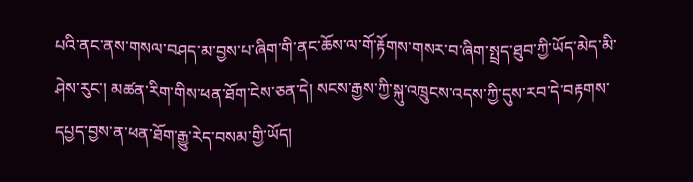པའི་ནང་ནས་གསལ་བཤད་མ་བྱས་པ་ཞིག་གི་ནང་ཆོས་ལ་གོ་རྟོགས་གསར་བ་ཞིག་སྤྲད་ཐུབ་ཀྱི་ཡོད་མེད་མི་ཤེས་རུང་། མཚན་རིག་གིས་ཕན་ཐོག་ངེས་ཅན་དེ། སངས་རྒྱས་ཀྱི་སྐུ་འཁྲུངས་འདས་ཀྱི་དུས་རབ་དེ་བརྟགས་དཔྱད་བྱས་ན་ཕན་ཐོག་རྒྱུ་རེད་བསམ་གྱི་ཡོད།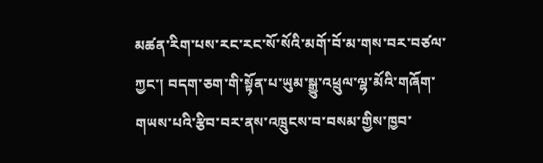མཚན་རིག་པས་རང་རང་སོ་སོའི་མགོ་བོ་མ་གས་བར་བཙལ་ཀྱང་། བདག་ཅག་གི་སྟོན་པ་ཡུམ་སྒྱུ་འཕྲུལ་ལྷ་མོའི་གཞོག་གཡས་པའི་རྩིབ་བར་ནས་འཁྲུངས་བ་བསམ་གྱིས་ཁྱབ་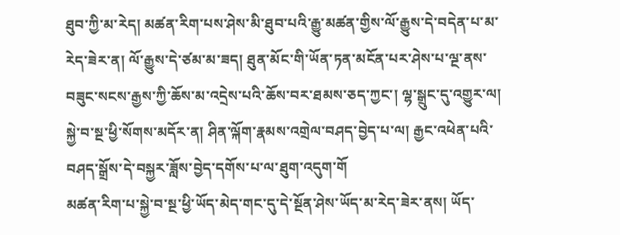ཐུབ་ཀྱི་མ་རེད། མཚན་རིག་པས་ཤེས་མི་ཐུབ་པའི་རྒྱུ་མཚན་གྱིས་ལོ་རྒྱུས་དེ་བདེན་པ་མ་རེད་ཟེར་ན། ལོ་རྒྱུས་དེ་ཙམ་མ་ཟད། ཐུན་མོང་གི་ཡོན་ཏན་མངོན་པར་ཤེས་པ་ལྔ་ནས་བཟུང་སངས་རྒྱས་ཀྱི་ཆོས་མ་འདྲེས་པའི་ཆོས་བར་ཐམས་ཅད་ཀྱང་། ལྷ་སྒྲུང་དུ་འགྱུར་ལ། སྐྱེ་བ་སྔ་ཕྱི་སོགས་མདོར་ན། ཤིན་ལྐོག་རྣམས་འགྲེལ་བཤད་བྱེད་པ་ལ། རྒྱང་འཕེན་པའི་བཤད་སྒྲོས་དེ་བསྐྱར་ཟློས་བྱེད་དགོས་པ་ལ་ཐུག་འདུག་གོ
མཚན་རིག་པ་སྐྱེ་བ་སྔ་ཕྱི་ཡོད་མེད་གང་དུ་དེ་སྔོན་ཤེས་ཡོད་མ་རེད་ཟེར་ནས། ཡོད་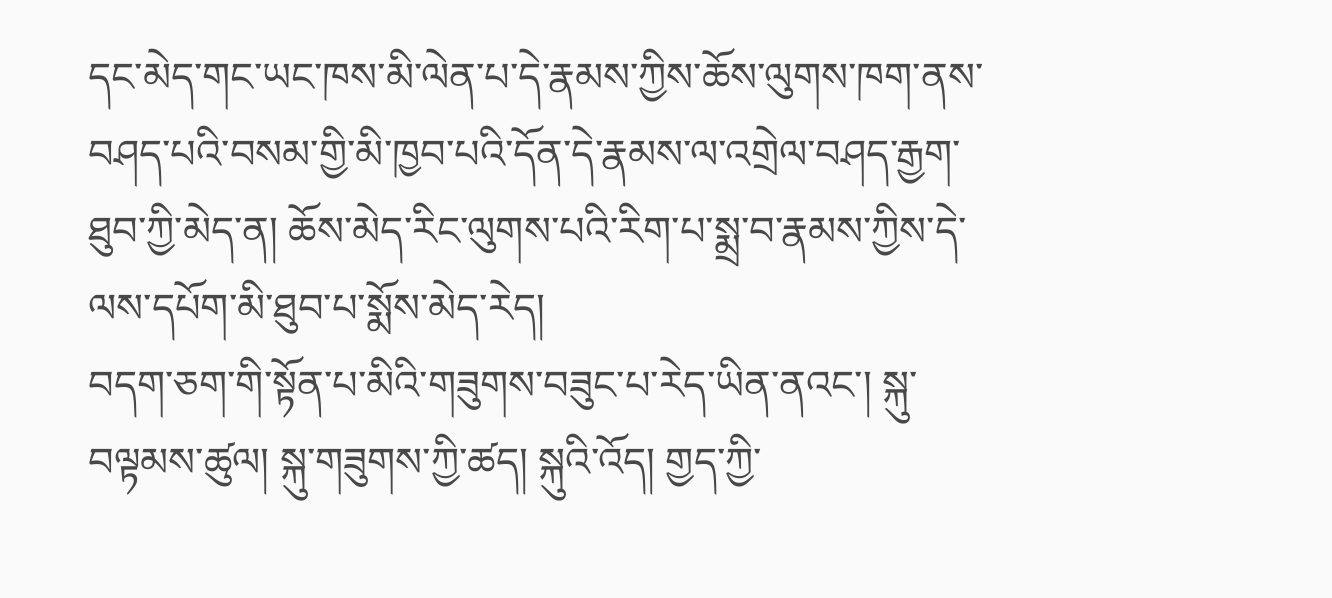དང་མེད་གང་ཡང་ཁས་མི་ལེན་པ་དེ་རྣམས་ཀྱིས་ཆོས་ལུགས་ཁག་ནས་བཤད་པའི་བསམ་གྱི་མི་ཁྱབ་པའི་དོན་དེ་རྣམས་ལ་འགྲེལ་བཤད་རྒྱག་ཐུབ་ཀྱི་མེད་ན། ཆོས་མེད་རིང་ལུགས་པའི་རིག་པ་སྨྲ་བ་རྣམས་ཀྱིས་དེ་ལས་དཔོག་མི་ཐུབ་པ་སྨོས་མེད་རེད།
བདག་ཅག་གི་སྟོན་པ་མིའི་གཟུགས་བཟུང་པ་རེད་ཡིན་ནའང་། སྐུ་བལྟམས་ཚུལ། སྐུ་གཟུགས་ཀྱི་ཚད། སྐུའི་འོད། གྱད་ཀྱི་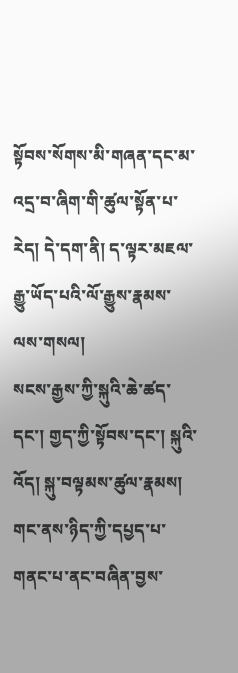སྟོབས་སོགས་མི་གཞན་དང་མ་འདྲ་བ་ཞིག་གི་ཚུལ་སྟོན་པ་རེད། དེ་དག་ནི། ད་ལྟར་མཇལ་རྒྱུ་ཡོད་པའི་ལོ་རྒྱུས་རྣམས་ལས་གསལ།
སངས་རྒྱས་ཀྱི་སྐུའི་ཆེ་ཚད་དང་། གྱད་ཀྱི་སྟོབས་དང་། སྐུའི་འོད། སྐུ་བལྟམས་ཚུལ་རྣམས། གང་ནས་ཉིད་ཀྱི་དཔྱད་པ་གནང་པ་ནང་བཞིན་བྱས་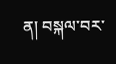ན། བསྐལ་བར་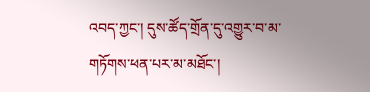འབད་ཀྱང་། དུས་ཚོད་གྲོན་དུ་འགྱུར་བ་མ་གཏོགས་ཕན་པར་མ་མཐོང་།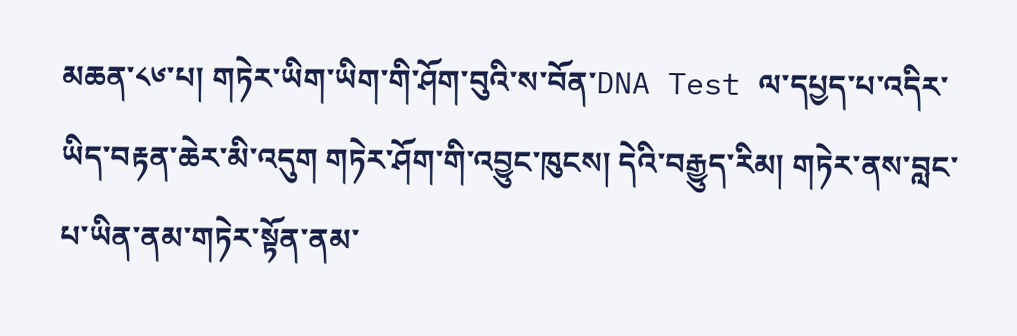མཆན་༨༦་པ། གཏེར་ཡིག་ཡིག་གི་ཤོག་བུའི་ས་བོན་DNA Test ལ་དཔྱད་པ་འདིར་ཡིད་བརྟན་ཆེར་མི་འདུག གཏེར་ཤོག་གི་འབྱུང་ཁུངས། དེའི་བརྒྱུད་རིམ། གཏེར་ནས་བླང་པ་ཡིན་ནམ་གཏེར་སྟོན་ནམ་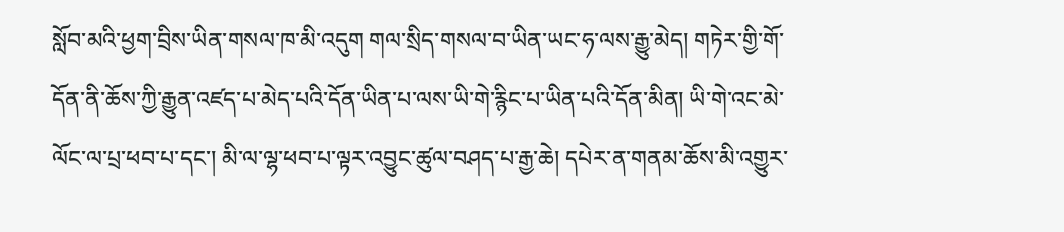སློབ་མའི་ཕྱག་བྲིས་ཡིན་གསལ་ཁ་མི་འདུག གལ་སྲིད་གསལ་བ་ཡིན་ཡང་ཧ་ལས་རྒྱུ་མེད། གཏེར་གྱི་གོ་དོན་ནི་ཆོས་ཀྱི་རྒྱུན་འཛད་པ་མེད་པའི་དོན་ཡིན་པ་ལས་ཡི་གེ་རྙིང་པ་ཡིན་པའི་དོན་མིན། ཡི་གེ་འང་མེ་ལོང་ལ་པྲ་ཕབ་པ་དང་། མི་ལ་ལྷ་ཕབ་པ་ལྟར་འབྱུང་ཚུལ་བཤད་པ་རྒྱ་ཆེ། དཔེར་ན་གནམ་ཆོས་མི་འགྱུར་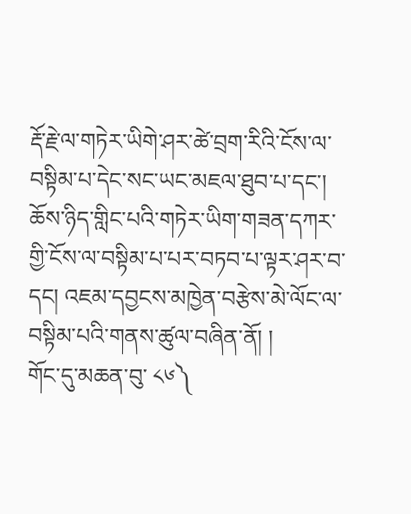རྡོ་རྗེ་ལ་གཏེར་ཡིགེ་ཤར་ཚེ་བྲག་རིའི་ངོས་ལ་བསྟིམ་པ་དེང་སང་ཡང་མཇལ་ཐུབ་པ་དང་། ཆོས་ཉིད་གླིང་པའི་གཏེར་ཡིག་གཟན་དཀར་གྱི་ངོས་ལ་བསྟིམ་པ་པར་བཏབ་པ་ལྟར་ཤར་བ་དང། འཇམ་དབྱངས་མཁྱེན་བརྩེས་མེ་ལོང་ལ་བསྟིམ་པའི་གནས་ཚུལ་བཞིན་ནོ། །
གོང་དུ་མཆན་བུ་ ༨༦༽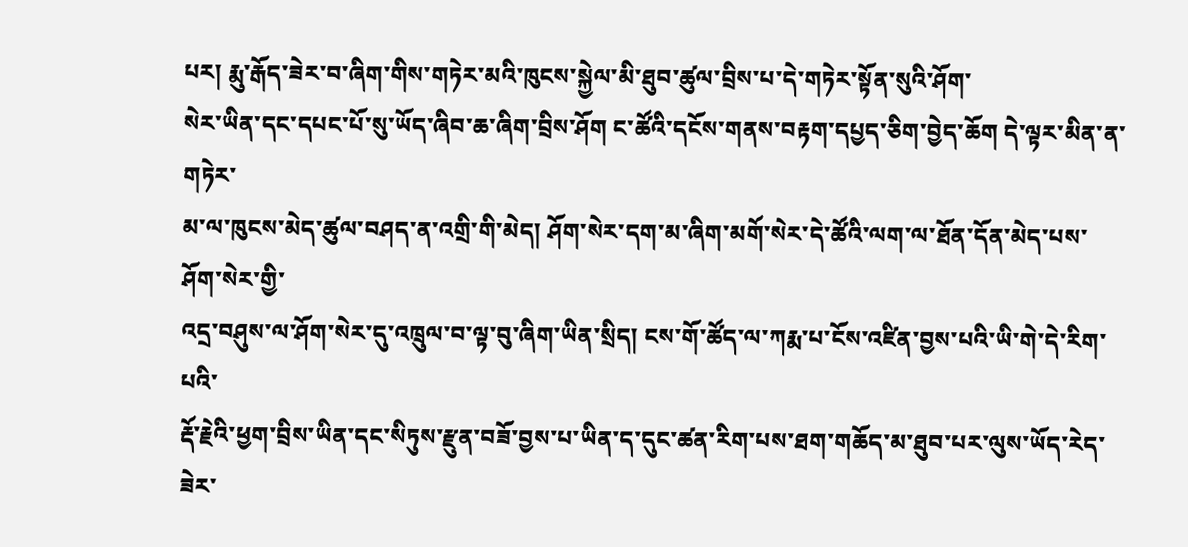པར། རྨུ་རྒོད་ཟེར་བ་ཞིག་གིས་གཏེར་མའི་ཁུངས་སྐྱེལ་མི་ཐུབ་ཚུལ་བྲིས་པ་དེ་གཏེར་སྟོན་སུའི་ཤོག་
སེར་ཡིན་དང་དཔང་པོ་སུ་ཡོད་ཞིབ་ཆ་ཞིག་བྲིས་ཤོག ང་ཚོའི་དངོས་གནས་བརྟག་དཔྱད་ཅིག་བྱེད་ཆོག དེ་ལྟར་མིན་ན་གཏེར་
མ་ལ་ཁུངས་མེད་ཚུལ་བཤད་ན་འགྲི་གི་མེད། ཤོག་སེར་དག་མ་ཞིག་མགོ་སེར་དེ་ཚོའི་ལག་ལ་ཐོན་དོན་མེད་པས་ཤོག་སེར་གྱི་
འདྲ་བཤུས་ལ་ཤོག་སེར་དུ་འཁྲུལ་བ་ལྟ་བུ་ཞིག་ཡིན་སྲིད། ངས་གོ་ཚོད་ལ་ཀརྨ་པ་ངོས་འཛིན་བྱས་པའི་ཡི་གེ་དེ་རིག་པའི་
རྡོ་རྗེའི་ཕྱག་བྲིས་ཡིན་དང་སིཏུས་རྫུན་བཟོ་བྱས་པ་ཡིན་ད་དུང་ཚན་རིག་པས་ཐག་གཆོད་མ་ཐུབ་པར་ལུས་ཡོད་རེད་ཟེར་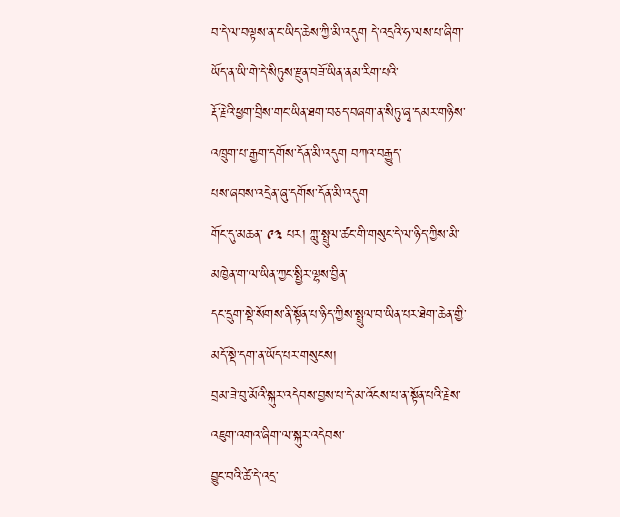བ་དེ་ལ་བལྟས་ན་ང་ཡིད་ཆེས་ཀྱི་མི་འདུག དེ་འདྲའི་ཧ་ལས་པ་ཞིག་ཡོད་ན་ཡི་གེ་དེ་སིཏུས་རྫུན་བཟོ་ཡིན་ནམ་རིག་པའི་
རྡོ་རྗེའི་ཕྱག་བྲིས་གང་ཡིན་ཐག་བཅད་བཞག་ན་སིཏུ་ཞྭ་དམར་གཉིས་འཁྲུག་པ་རྒྱག་དགོས་དོན་མི་འདུག བཀའ་བརྒྱུད་
པས་ཞབས་འདྲེན་ཞུ་དགོས་དོན་མི་འདུག
གོང་དུ་མཆན་ ༩༣ པར། ཀླུ་སྤྲུལ་ཚང་གི་གསུང་དེ་ལ་ཉིད་ཀྱིས་མི་མཁྱེན་ག་ལ་ཡིན་ཀྱང་སྤྱིར་ལྷས་བྱིན་
དང་དྲུག་སྡེ་སོགས་ནི་སྟོན་པ་ཉིད་ཀྱིས་སྤྲུལ་བ་ཡིན་པར་ཐེག་ཆེན་གྱི་མདོ་སྡེ་དག་ན་ཡོད་པར་གསུངས།
བྲམ་ཟེ་བུ་མོའི་སྐུར་འདེབས་བྱས་པ་དེ་མ་འོངས་པ་ན་སྟོན་པའི་རྗེས་འཇུག་འགའ་ཞིག་ལ་སྐུར་འདེབས་
བྱུང་བའི་ཚེ་དེ་འདྲ་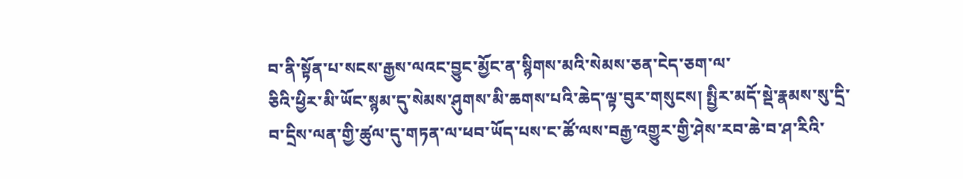བ་ནི་སྟོན་པ་སངས་རྒྱས་ལའང་བྱུང་མྱོང་ན་སྙིགས་མའི་སེམས་ཅན་ངེད་ཅག་ལ་
ཅིའི་ཕྱིར་མི་ཡོང་སྙམ་དུ་སེམས་ཤུགས་མི་ཆགས་པའི་ཆེད་ལྟ་བུར་གསུངས། སྤྱིར་མདོ་སྡེ་རྣམས་སུ་དྲི་
བ་དྲིས་ལན་གྱི་ཚུལ་དུ་གཏན་ལ་ཕབ་ཡོད་པས་ང་ཚོ་ལས་བརྒྱ་འགྱུར་གྱི་ཤེས་རབ་ཆེ་བ་ཤ་རིའི་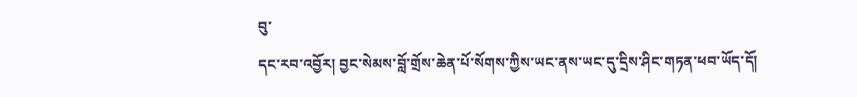བུ་
དང་རབ་འབྱོར། བྱང་སེམས་བློ་གྲོས་ཆེན་པོ་སོགས་ཀྱིས་ཡང་ནས་ཡང་དུ་དྲིས་ཤིང་གཏན་ཕབ་ཡོད་དོ།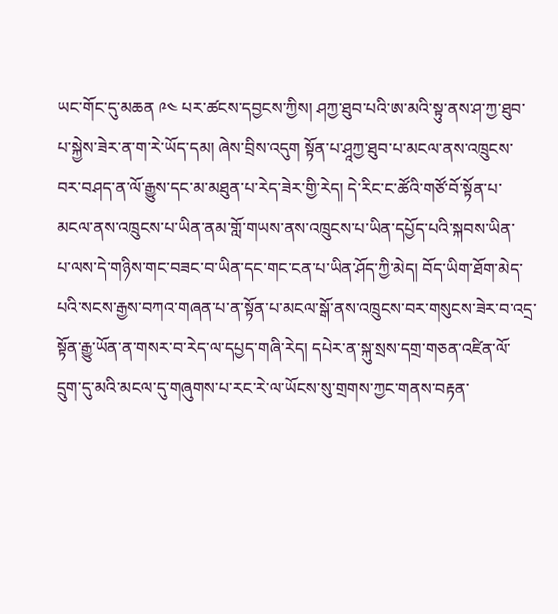ཡང་གོང་དུ་མཆན ༩༤ པར་ཚངས་དབྱངས་ཀྱིས། ཤཀྱ་ཐུབ་པའི་ཨ་མའི་སྟུ་ནས་ཤ་ཀྱ་ཐུབ་
པ་སྐྱེས་ཟེར་ན་ག་རེ་ཡོད་དམ། ཞེས་བྲིས་འདུག སྟོན་པ་ཤཱཀྱ་ཐུབ་པ་མངལ་ནས་འཁྲུངས་
བར་བཤད་ན་ལོ་རྒྱུས་དང་མ་མཐུན་པ་རེད་ཟེར་གྱི་རེད། དེ་རིང་ང་ཚོའི་གཙོ་བོ་སྟོན་པ་
མངལ་ནས་འཁྲུངས་པ་ཡིན་ནམ་གློ་གཡས་ནས་འཁྲུངས་པ་ཡིན་དཔྱོད་པའི་སྐབས་ཡིན་
པ་ལས་དེ་གཉིས་གང་བཟང་བ་ཡིན་དང་གང་ངན་པ་ཡིན་ཤོད་ཀྱི་མེད། བོད་ཡིག་ཐོག་མེད་
པའི་སངས་རྒྱས་བཀའ་གཞན་པ་ན་སྟོན་པ་མངལ་སྒོ་ནས་འཁྲུངས་བར་གསུངས་ཟེར་བ་འདྲ་
སྟོན་རྒྱུ་ཡོན་ན་གསར་བ་རེད་ལ་དཔྱད་གཞི་རེད། དཔེར་ན་སྐུ་སྲས་དགྲ་གཅན་འཛིན་ལོ་
དྲུག་དུ་མའི་མངལ་དུ་གཞུགས་པ་རང་རེ་ལ་ཡོངས་སུ་གྲགས་ཀྱང་གནས་བརྟན་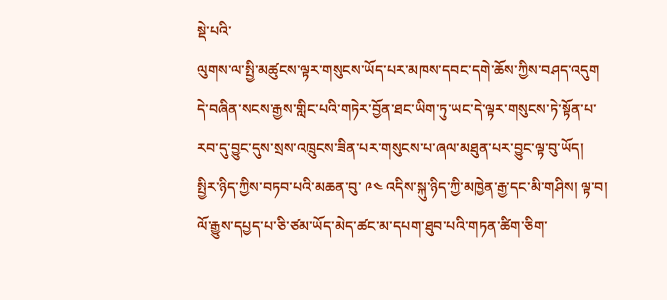སྡེ་པའི་
ལུགས་ལ་སྤྱི་མཚུངས་ལྟར་གསུངས་ཡོད་པར་མཁས་དབང་དགེ་ཆོས་ཀྱིས་བཤད་འདུག
དེ་བཞིན་སངས་རྒྱས་གླིང་པའི་གཏེར་བྱོན་ཐང་ཡིག་ཏུ་ཡང་དེ་ལྟར་གསུངས་ཏེ་སྟོན་པ་
རབ་དུ་བྱུང་དུས་སྲས་འཁྲུངས་ཟིན་པར་གསུངས་པ་ཞལ་མཐུན་པར་བྱུང་ལྟ་བུ་ཡོད།
སྤྱིར་ཉིད་ཀྱིས་བཏབ་པའི་མཆན་བུ་ ༩༤ འདིས་སྐུ་ཉིད་ཀྱི་མཁྱེན་རྒྱ་དང་མི་གཤིས། ལྟ་བ།
ལོ་རྒྱུས་དཔྱད་པ་ཅི་ཙམ་ཡོད་མེད་ཚང་མ་དཔག་ཐུབ་པའི་གཏན་ཚིག་ཅིག་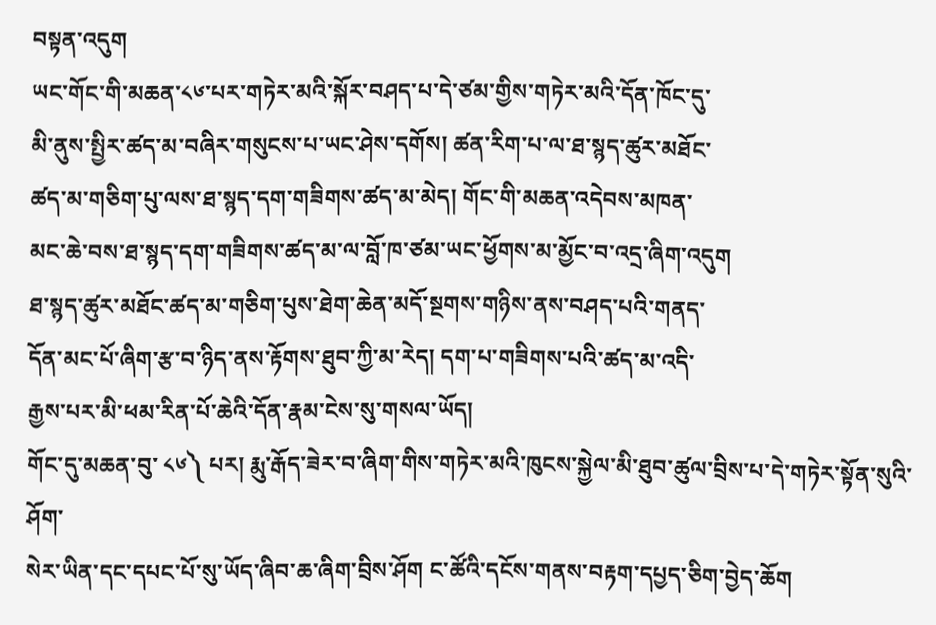བསྟན་འདུག
ཡང་གོང་གི་མཆན་༨༦་པར་གཏེར་མའི་སྐོར་བཤད་པ་དེ་ཙམ་གྱིས་གཏེར་མའི་དོན་ཁོང་དུ་
མི་ནུས་སྤྱིར་ཚད་མ་བཞིར་གསུངས་པ་ཡང་ཤེས་དགོས། ཚན་རིག་པ་ལ་ཐ་སྙད་ཚུར་མཐོང་
ཚད་མ་གཅིག་པུ་ལས་ཐ་སྙད་དག་གཟིགས་ཚད་མ་མེད། གོང་གི་མཆན་འདེབས་མཁན་
མང་ཆེ་བས་ཐ་སྙད་དག་གཟིགས་ཚད་མ་ལ་བློ་ཁ་ཙམ་ཡང་ཕྱོགས་མ་མྱོང་བ་འདྲ་ཞིག་འདུག
ཐ་སྙད་ཚུར་མཐོང་ཚད་མ་གཅིག་པུས་ཐེག་ཆེན་མདོ་སྔགས་གཉིས་ནས་བཤད་པའི་གནད་
དོན་མང་པོ་ཞིག་རྩ་བ་ཉིད་ནས་རྟོགས་ཐུབ་ཀྱི་མ་རེད། དག་པ་གཟིགས་པའི་ཚད་མ་འདི་
རྒྱས་པར་མི་ཕམ་རིན་པོ་ཆེའི་དོན་རྣམ་ངེས་སུ་གསལ་ཡོད།
གོང་དུ་མཆན་བུ་ ༨༦༽ པར། རྨུ་རྒོད་ཟེར་བ་ཞིག་གིས་གཏེར་མའི་ཁུངས་སྐྱེལ་མི་ཐུབ་ཚུལ་བྲིས་པ་དེ་གཏེར་སྟོན་སུའི་ཤོག་
སེར་ཡིན་དང་དཔང་པོ་སུ་ཡོད་ཞིབ་ཆ་ཞིག་བྲིས་ཤོག ང་ཚོའི་དངོས་གནས་བརྟག་དཔྱད་ཅིག་བྱེད་ཆོག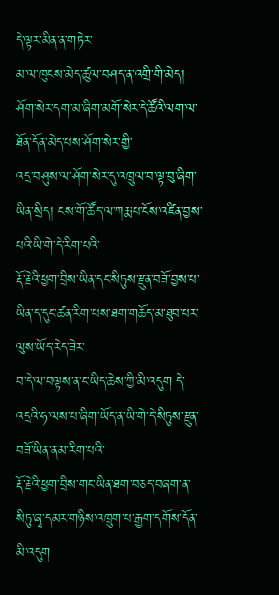དེ་ལྟར་མིན་ན་གཏེར་
མ་ལ་ཁུངས་མེད་ཚུལ་བཤད་ན་འགྲི་གི་མེད། ཤོག་སེར་དག་མ་ཞིག་མགོ་སེར་དེ་ཚོའི་ལག་ལ་ཐོན་དོན་མེད་པས་ཤོག་སེར་གྱི་
འདྲ་བཤུས་ལ་ཤོག་སེར་དུ་འཁྲུལ་བ་ལྟ་བུ་ཞིག་ཡིན་སྲིད། ངས་གོ་ཚོད་ལ་ཀརྨ་པ་ངོས་འཛིན་བྱས་པའི་ཡི་གེ་དེ་རིག་པའི་
རྡོ་རྗེའི་ཕྱག་བྲིས་ཡིན་དང་སིཏུས་རྫུན་བཟོ་བྱས་པ་ཡིན་ད་དུང་ཚན་རིག་པས་ཐག་གཆོད་མ་ཐུབ་པར་ལུས་ཡོད་རེད་ཟེར་
བ་དེ་ལ་བལྟས་ན་ང་ཡིད་ཆེས་ཀྱི་མི་འདུག དེ་འདྲའི་ཧ་ལས་པ་ཞིག་ཡོད་ན་ཡི་གེ་དེ་སིཏུས་རྫུན་བཟོ་ཡིན་ནམ་རིག་པའི་
རྡོ་རྗེའི་ཕྱག་བྲིས་གང་ཡིན་ཐག་བཅད་བཞག་ན་སིཏུ་ཞྭ་དམར་གཉིས་འཁྲུག་པ་རྒྱག་དགོས་དོན་མི་འདུག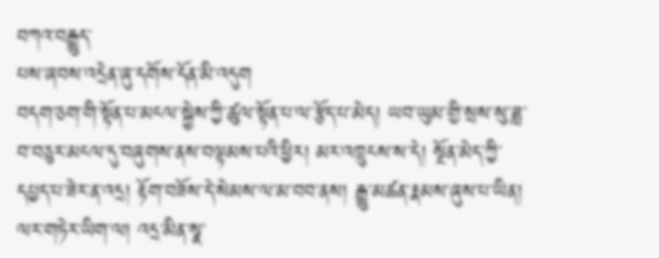བཀའ་བརྒྱུད་
པས་ཞབས་འདྲེན་ཞུ་དགོས་དོན་མི་འདུག
བདག་ཅག་གི་སྟོན་པ་མངལ་སྐྱེས་ཀྱི་ཚུལ་སྟོན་པ་ལ་རྩོད་པ་མེད། ཡབ་ཡུམ་གྱི་སྲས་སུ་ཟླ་བ་བཅུར་མངལ་དུ་བཞུགས་ནས་བལྟམས་པའི་ཕྱིར། མར་འཁྲུངས་ས་དེ། སྔོན་མེད་ཀྱི་དཔྱད་པ་ཟེར་ན་འདྲ། རྟོག་བཟོས་དེ་སེམས་ལ་མ་བབ་ནས། རྒྱུ་མཚན་རྣམས་ཞུས་པ་ཡིན།
ལར་གཏེར་ཡིག་ལ། འདྲ་མིན་སྣ་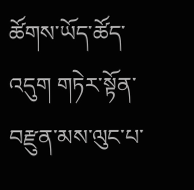ཚོགས་ཡོད་ཚོད་འདུག གཏེར་སྟོན་བརྫུན་མས་ལུང་པ་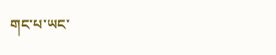གང་པ་ཡང་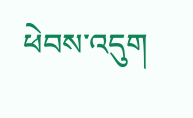ཕེབས་འདུག